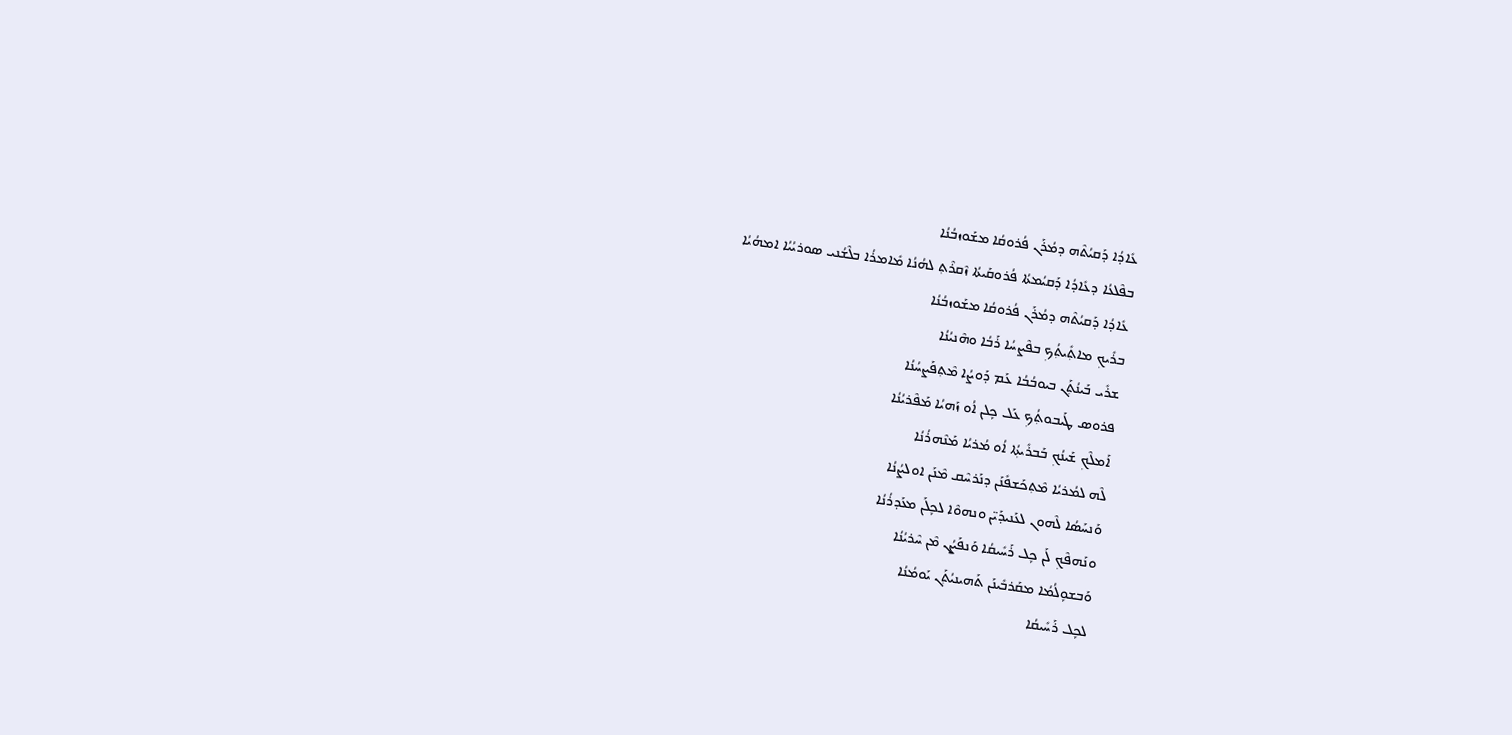ܥܺܐܕܳܐ ܕܰܩܝܳܬܶܗ ܕܡܳܪܰܢ ܦܳܪܘܩܳܐ ܡܫܰܘܙܒܳܢܳܐ
ܒܦܶܠܥܳܐ ܕܥܺܐܕܳܐ ܕܰܩܝܳܡܬܳܐ ܦܳܪܘܩܰܝܬܳܐ ܙܶܩܪܶܬ݂ ܠܗܳܢܳܐ ܡܺܐܡܪܳܐ ܒܠܶܫܳܢܝ ܣܘܪܝܳܝܳܐ ܐܡܗܳܝܳܐ
ܥܺܐܕܳܐ ܕܰܩܝܳܬܶܗ ܕܡܳܪܰܢ ܦܳܪܘܩܳܐ ܡܫܰܘܙܒܳܢܳܐ
ܒܪܺܝܟ݂ ܡܐܬ݂ܺܝܬ݂ܳܟ݂ ܒܦܶܨܚܳܐ ܪܰܒܳܐ ܘܗܶܢܝܳܢܳܐ
ܫܪܺܝ ܒܰܝܢܳܬ݂ܰܢ ܒܝܘܒܳܒܳܐ ܥܰܡ ܕܰܘܨܳܐ ܡܶܬ݂ܦܰܨܚܳܢܳܐ
ܦܪܘܣ ܛܰܝܒܘܬ݂ܳܟ݂ ܥܰܠ ܟܾܠܢ ܐܳܘ ܙܰܗܝܳܐ ܡܰܦܶܪܝܳܢܳܐ
ܐܰܡܠܶܟ݂ ܫܰܝܢܳܟ݂ ܒܰܒܪܺܝܬ݂ܳܐ ܐܳܘ ܡܳܪܝܳܐ ܡܰܢܶܗܪܳܢܳܐ
ܠܶܗ ܠܡܳܪܝܳܐ ܡܶܬ݂ܟܰܫܦܺܢܰܢ ܕܢܰܪܚܶܩ ܡܶܢܰܢ ܐܘܠܨܳܢܳܐ
ܘܰܢܚܰܣܳܐ ܠܶܗܘܢ ܠܥܰܢܝܕܰܝ̈ܢ ܘܢܗܘܶܐ ܠܟܾܠܰܢ ܡܥܰܕܪܳܢܳܐ
ܘܢܰܗܦܶܟ݂ ܠܰܢ ܟܾܠ ܪܰܚܺܝܩܳܐ ܘܰܢܦܰܨܳܢ ܡܶܢ ܚܶܪܝܳܢܳܐ
ܘܰܒܫܘܾܠܳܡܳܐ ܡܩܰܪܒܺܝܢܰܢ ܬܰܗܝܢܝܳܬ݂ܰܢ ܝܰܘܡܳܢܳܐ
ܠܟܾܠ ܪܰܚܺܝܩܳܐ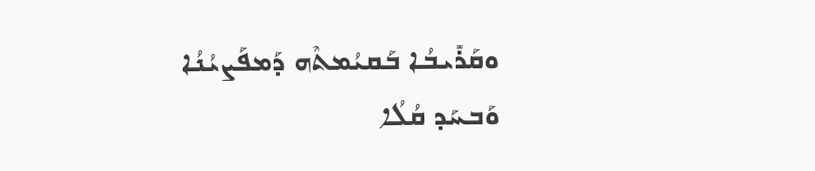ܘܩܰܪܺܝܒܳܐ ܒܰܩܝܳܡܬܶܗ ܕܰܡܦܰܨܝܳܢܳܐ
ܘܰܒܚܰܕ ܩܳܠܳܐ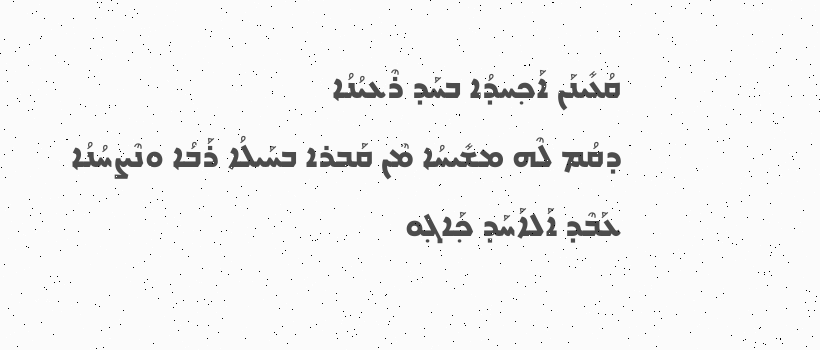ܩܳܥܺܝܢܰܢ ܐܰܟ݂ܚܕܳܐ ܒܚܰܕ ܪܶܥܝܳܢܳܐ
ܕܩܳܡ ܠܶܗ ܡܫܺܝܚܳܐ ܡܶܢ ܩܰܒܪܐ ܒܚܰܝܠܳܐ ܪܰܒܳܐ ܘܢܶܨܚܳܢܳܐ
ܥܰܒܶܕ ܐܰܠܐܰܚܰܕ ܟ݂ܰܐܓ݂ܘ